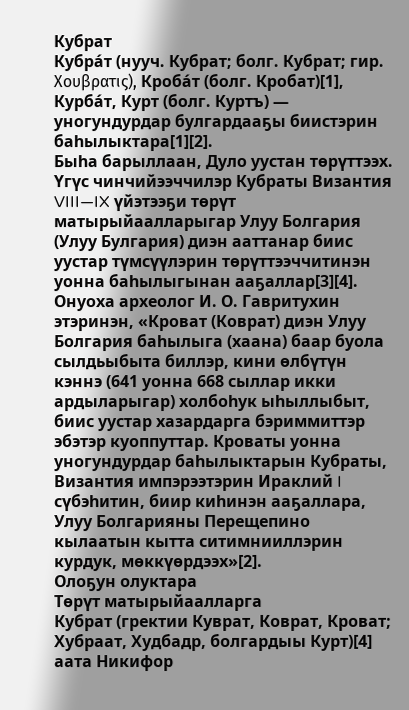Кубрат
Кубра́т (нууч. Кубрат; болг. Кубрат; гир. Χουβρατις), Кроба́т (болг. Кробат)[1], Курба́т, Курт (болг. Куртъ) — уногундурдар булгардааҕы биистэрин баһылыктара[1][2].
Быһа барыллаан, Дуло уустан төрүттээх.
Үгүс чинчийээччилэр Кубраты Византия VIII—IX үйэтээҕи төрүт матырыйаалларыгар Улуу Болгария (Улуу Булгария) диэн ааттанар биис уустар түмсүүлэрин төрүттээччитинэн уонна баһылыгынан ааҕаллар[3][4].
Онуоха археолог И. О. Гавритухин этэринэн, «Кроват (Коврат) диэн Улуу Болгария баһылыга (хаана) баар буола сылдьыбыта биллэр, кини өлбүтүн кэннэ (641 уонна 668 сыллар икки ардыларыгар) холбоһук ыһыллыбыт, биис уустар хазардарга бэриммиттэр эбэтэр куоппуттар. Кроваты уонна уногундурдар баһылыктарын Кубраты, Византия импэрээтэрин Ираклий I сүбэһитин, биир киһинэн ааҕаллара, Улуу Болгарияны Перещепино кылаатын кытта ситимнииллэрин курдук, мөккүөрдээх»[2].
Олоҕун олуктара
Төрүт матырыйаалларга
Кубрат (гректии Куврат, Коврат, Кроват; Хубраат, Худбадр, болгардыы Курт)[4] аата Никифор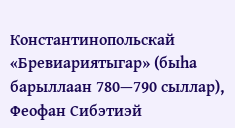Константинопольскай «Бревиариятыгар» (быһа барыллаан 780—790 сыллар), Феофан Сибэтиэй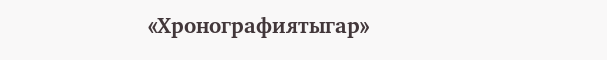«Хронографиятыгар»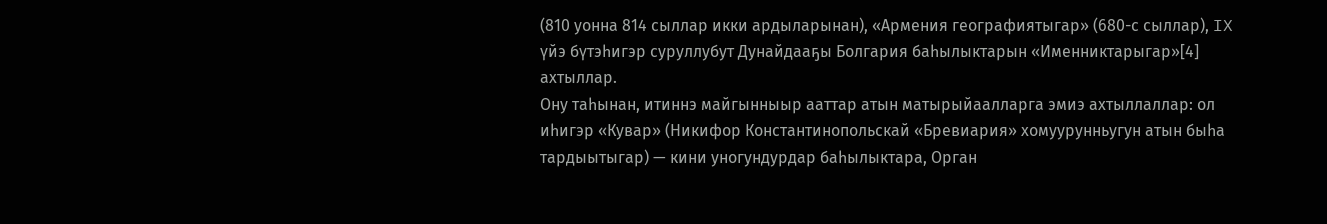(810 уонна 814 сыллар икки ардыларынан), «Армения географиятыгар» (680-с сыллар), IX үйэ бүтэһигэр суруллубут Дунайдааҕы Болгария баһылыктарын «Именниктарыгар»[4] ахтыллар.
Ону таһынан, итиннэ майгынныыр ааттар атын матырыйаалларга эмиэ ахтыллаллар: ол иһигэр «Кувар» (Никифор Константинопольскай «Бревиария» хомуурунньугун атын быһа тардыытыгар) — кини уногундурдар баһылыктара, Орган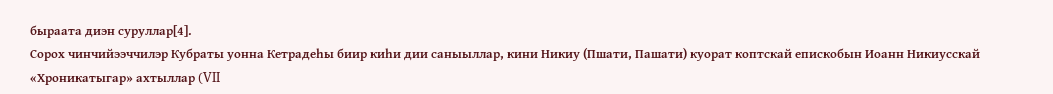быраата диэн суруллар[4].
Сорох чинчийээччилэр Кубраты уонна Кетрадеһы биир киһи дии саныыллар, кини Никиу (Пшати, Пашати) куорат коптскай епискобын Иоанн Никиусскай «Хроникатыгар» ахтыллар (VII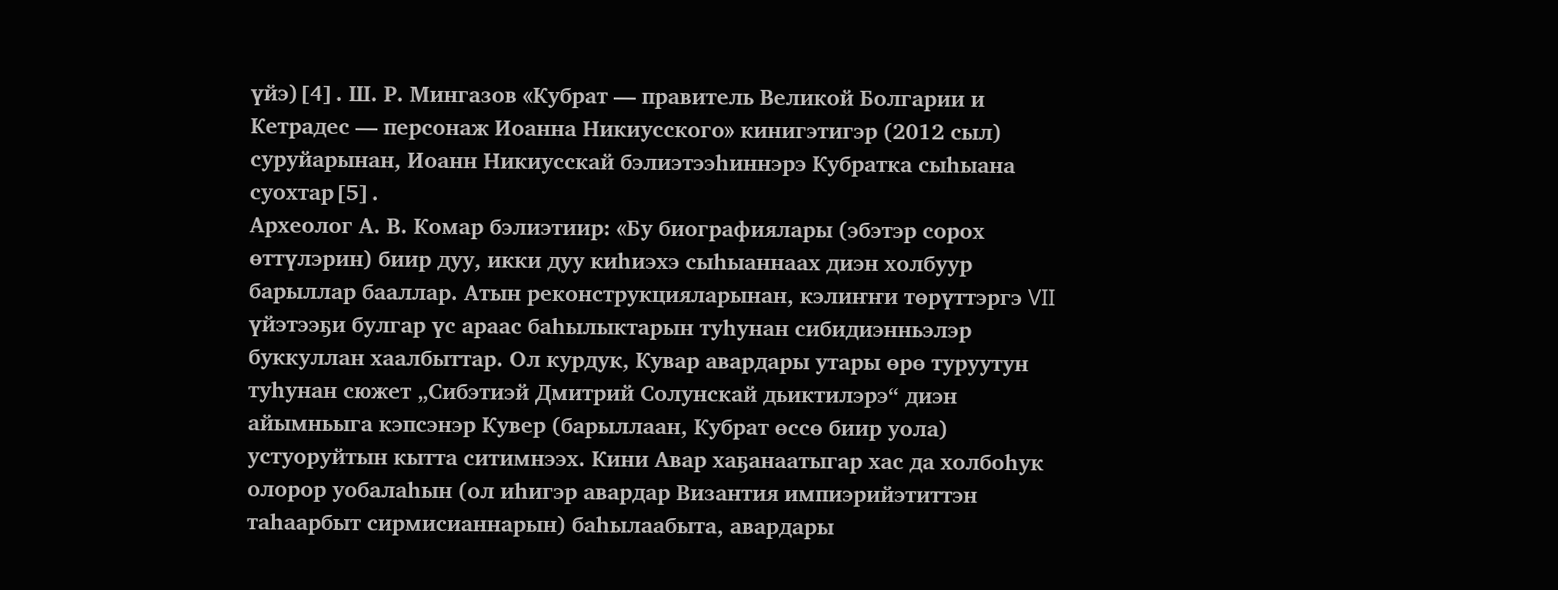үйэ)[4]. Ш. Р. Мингазов «Кубрат — правитель Великой Болгарии и Кетрадес — персонаж Иоанна Никиусского» кинигэтигэр (2012 сыл) суруйарынан, Иоанн Никиусскай бэлиэтээһиннэрэ Кубратка сыһыана суохтар[5].
Археолог А. В. Комар бэлиэтиир: «Бу биографиялары (эбэтэр сорох өттүлэрин) биир дуу, икки дуу киһиэхэ сыһыаннаах диэн холбуур барыллар бааллар. Атын реконструкцияларынан, кэлиҥҥи төрүттэргэ VII үйэтээҕи булгар үс араас баһылыктарын туһунан сибидиэнньэлэр буккуллан хаалбыттар. Ол курдук, Кувар авардары утары өрө туруутун туһунан сюжет „Сибэтиэй Дмитрий Солунскай дьиктилэрэ“ диэн айымньыга кэпсэнэр Кувер (барыллаан, Кубрат өссө биир уола) устуоруйтын кытта ситимнээх. Кини Авар хаҕанаатыгар хас да холбоһук олорор уобалаһын (ол иһигэр авардар Византия импиэрийэтиттэн таһаарбыт сирмисианнарын) баһылаабыта, авардары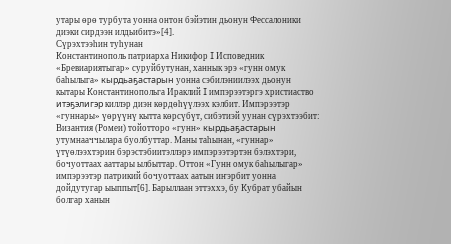утары өрө турбута уонна онтон бэйэтин дьонун Фессалоники диэки сирдээн илдьибитэ»[4].
Сүрэхтээһин туһунан
Константинополь патриарха Никифор I Исповедник «Бревиариятыгар» суруйбутунан, ханнык эрэ «гунн омук баһылыга» кырдьаҕастарын уонна сэбилэниилээх дьонун кытары Константинопольга Ираклий I импэрээтэргэ христиаство итэҕэлигэр киллэр диэн көрдөһүүлээх кэлбит. Импэрээтэр «гуннары» үөрүүнү кытта көрсүбүт, сибэтиэй уунан сүрэхтээбит: Византия (Ромеи) тойотторо «гунн» кырдьаҕастарын утумнааччылара буолбуттар. Маны таһынан, «гуннар» үтүөлээхтэрин бэрэстэбиитэллэрэ импэрээтэртэн бэлэхтэри, бочуоттаах ааттары ылбыттар. Оттон «Гунн омук баһылыгар» импэрээтэр патрикий бочуоттаах аатын иҥэрбит уонна дойдутугар ыыппыт[6]. Барыллаан эттэххэ, бу Кубрат убайын болгар ханын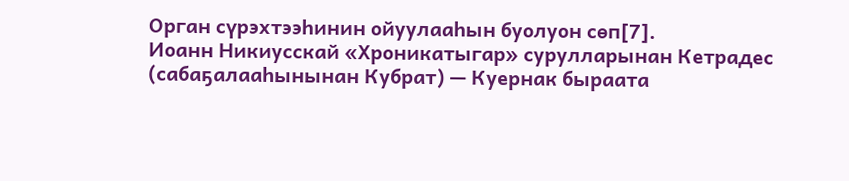Орган сүрэхтээһинин ойуулааһын буолуон сөп[7].
Иоанн Никиусскай «Хроникатыгар» сурулларынан Кетрадес (сабаҕалааһынынан Кубрат) — Куернак быраата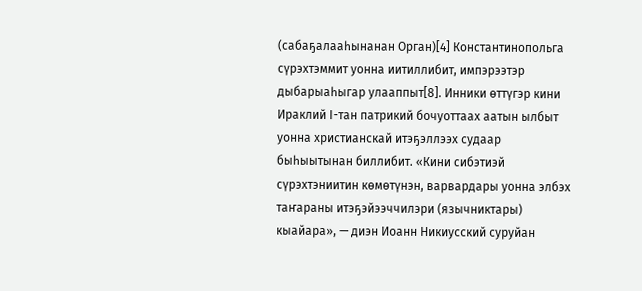(сабаҕалааһынанан Орган)[4] Константинопольга сүрэхтэммит уонна иитиллибит, импэрээтэр дыбарыаһыгар улааппыт[8]. Инники өттүгэр кини Ираклий I-тан патрикий бочуоттаах аатын ылбыт уонна христианскай итэҕэллээх судаар быһыытынан биллибит. «Кини сибэтиэй сүрэхтэниитин көмөтүнэн, варвардары уонна элбэх таҥараны итэҕэйээччилэри (язычниктары) кыайара», — диэн Иоанн Никиусский суруйан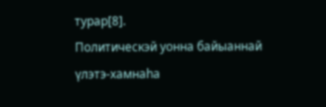турар[8].
Политическэй уонна байыаннай үлэтэ-хамнаһа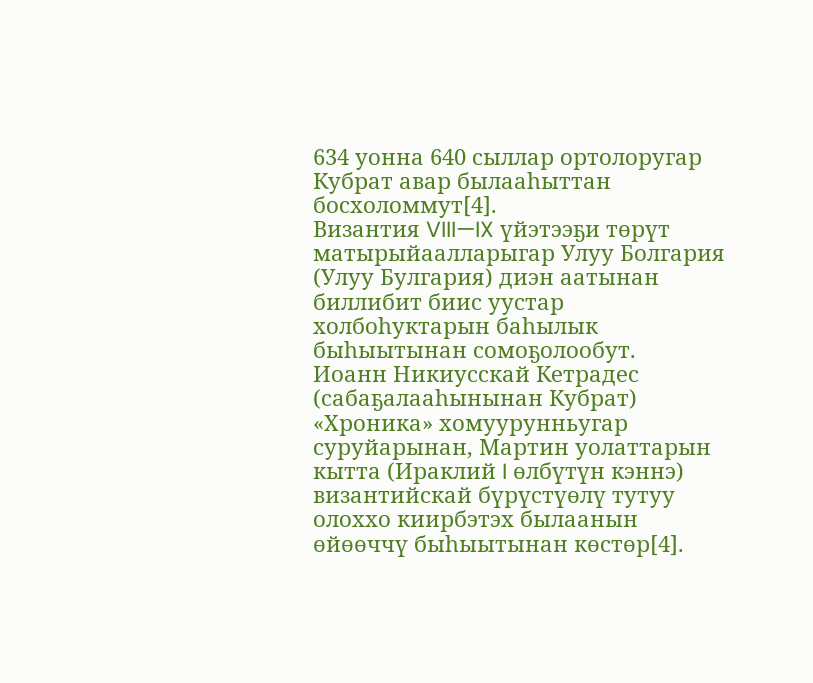634 уонна 640 сыллар ортолоругар Кубрат авар былааһыттан босхоломмут[4].
Византия VIII—IX үйэтээҕи төрүт матырыйаалларыгар Улуу Болгария (Улуу Булгария) диэн аатынан биллибит биис уустар холбоһуктарын баһылык быһыытынан сомоҕолообут.
Иоанн Никиусскай Кетрадес (сабаҕалааһынынан Кубрат) «Хроника» хомуурунньугар суруйарынан, Мартин уолаттарын кытта (Ираклий I өлбүтүн кэннэ) византийскай бүрүстүөлү тутуу олоххо киирбэтэх былаанын өйөөччү быһыытынан көстөр[4].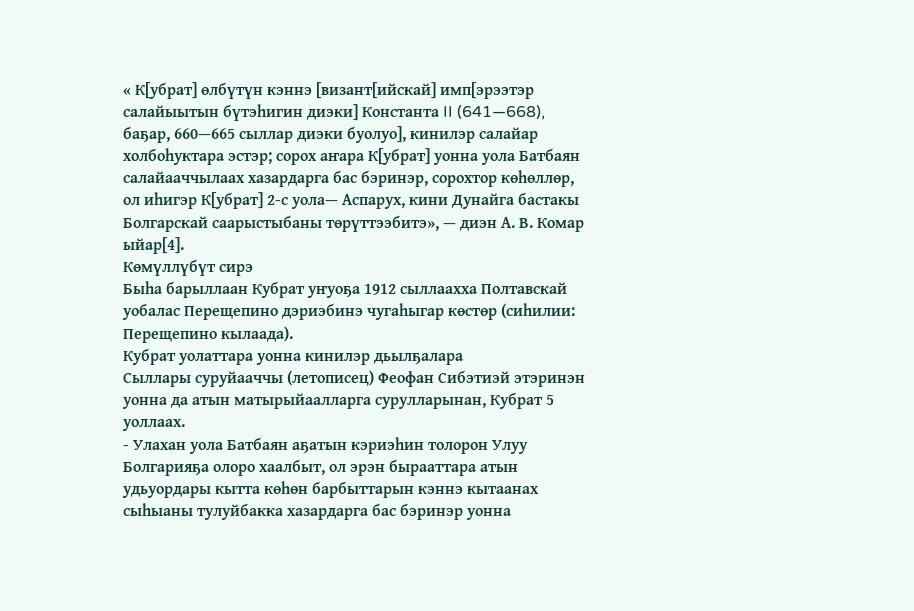« К[убрат] өлбүтүн кэннэ [визант[ийскай] имп[эрээтэр салайыытын бүтэһигин диэки] Константа II (641—668), баҕар, 660—665 сыллар диэки буолуо], кинилэр салайар холбоһуктара эстэр; сорох аҥара К[убрат] уонна уола Батбаян салайааччылаах хазардарга бас бэринэр, сорохтор көһөллөр, ол иһигэр К[убрат] 2-с уола— Аспарух, кини Дунайга бастакы Болгарскай саарыстыбаны төрүттээбитэ», — диэн А. В. Комар ыйар[4].
Көмүллүбүт сирэ
Быһа барыллаан Кубрат уҥуоҕа 1912 сыллаахха Полтавскай уобалас Перещепино дэриэбинэ чугаһыгар көстөр (сиһилии: Перещепино кылаада).
Кубрат уолаттара уонна кинилэр дьылҕалара
Сыллары суруйааччы (летописец) Феофан Сибэтиэй этэринэн уонна да атын матырыйаалларга сурулларынан, Кубрат 5 уоллаах.
- Улахан уола Батбаян аҕатын кэриэһин толорон Улуу Болгарияҕа олоро хаалбыт, ол эрэн бырааттара атын удьуордары кытта көһөн барбыттарын кэннэ кытаанах сыһыаны тулуйбакка хазардарга бас бэринэр уонна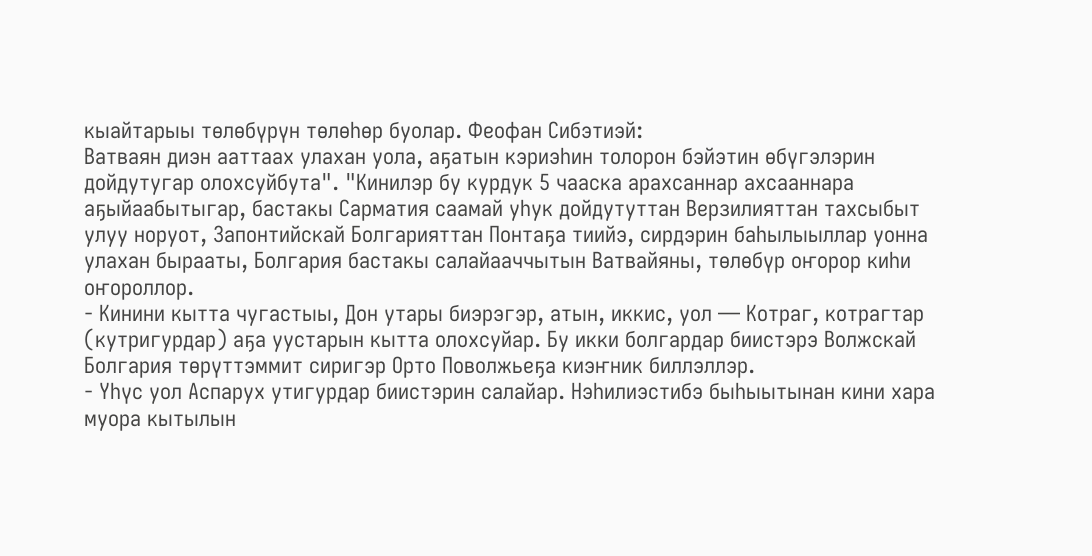кыайтарыы төлөбүрүн төлөһөр буолар. Феофан Сибэтиэй:
Ватваян диэн ааттаах улахан уола, аҕатын кэриэһин толорон бэйэтин өбүгэлэрин дойдутугар олохсуйбута". "Кинилэр бу курдук 5 чааска арахсаннар ахсааннара аҕыйаабытыгар, бастакы Сарматия саамай уһук дойдутуттан Верзилияттан тахсыбыт улуу норуот, Запонтийскай Болгарияттан Понтаҕа тиийэ, сирдэрин баһылыыллар уонна улахан бырааты, Болгария бастакы салайааччытын Ватвайяны, төлөбүр оҥорор киһи оҥороллор.
- Кинини кытта чугастыы, Дон утары биэрэгэр, атын, иккис, уол — Котраг, котрагтар (кутригурдар) аҕа уустарын кытта олохсуйар. Бу икки болгардар биистэрэ Волжскай Болгария төрүттэммит сиригэр Орто Поволжьеҕа киэҥник биллэллэр.
- Үһүс уол Аспарух утигурдар биистэрин салайар. Нэһилиэстибэ быһыытынан кини хара муора кытылын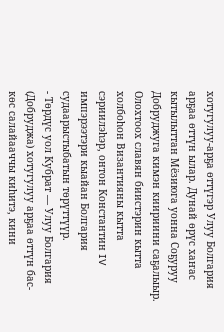хотугулуу-арҕа өттүгэр Улуу Болгария арҕаа өттүн ылар. Дунай өрүс хаҥас кытылыттан Мёзиюга уонна Соҕуруу Добруджуга кимэн киириини саҕалыыр. Олохтоох славян биистэрин кытта холбоһон Византияны кытта сэриилэһэр, онтон Константин IV импэрээтэри кыайан Болгария судаарыстыбатын төрүттүүр.
- Төрдүс уол Кубрат — Улуу Болгария (Добруджа) хотугулуу арҕаа өттүн бас-көс салайааччы киһитэ, кини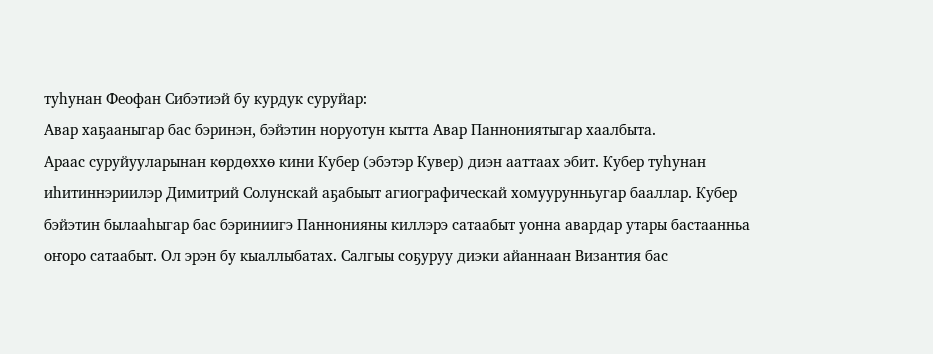туһунан Феофан Сибэтиэй бу курдук суруйар:
Авар хаҕааныгар бас бэринэн, бэйэтин норуотун кытта Авар Паннониятыгар хаалбыта.
Араас суруйууларынан көрдөххө кини Кубер (эбэтэр Кувер) диэн ааттаах эбит. Кубер туһунан иһитиннэриилэр Димитрий Солунскай аҕабыыт агиографическай хомуурунньугар бааллар. Кубер бэйэтин былааһыгар бас бэриниигэ Паннонияны киллэрэ сатаабыт уонна авардар утары бастаанньа оҥоро сатаабыт. Ол эрэн бу кыаллыбатах. Салгыы соҕуруу диэки айаннаан Византия бас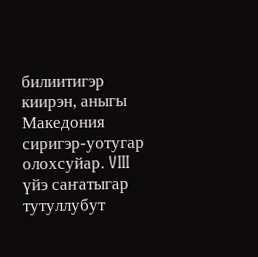билиитигэр киирэн, аныгы Македония сиригэр-уотугар олохсуйар. VIII үйэ саҥатыгар тутуллубут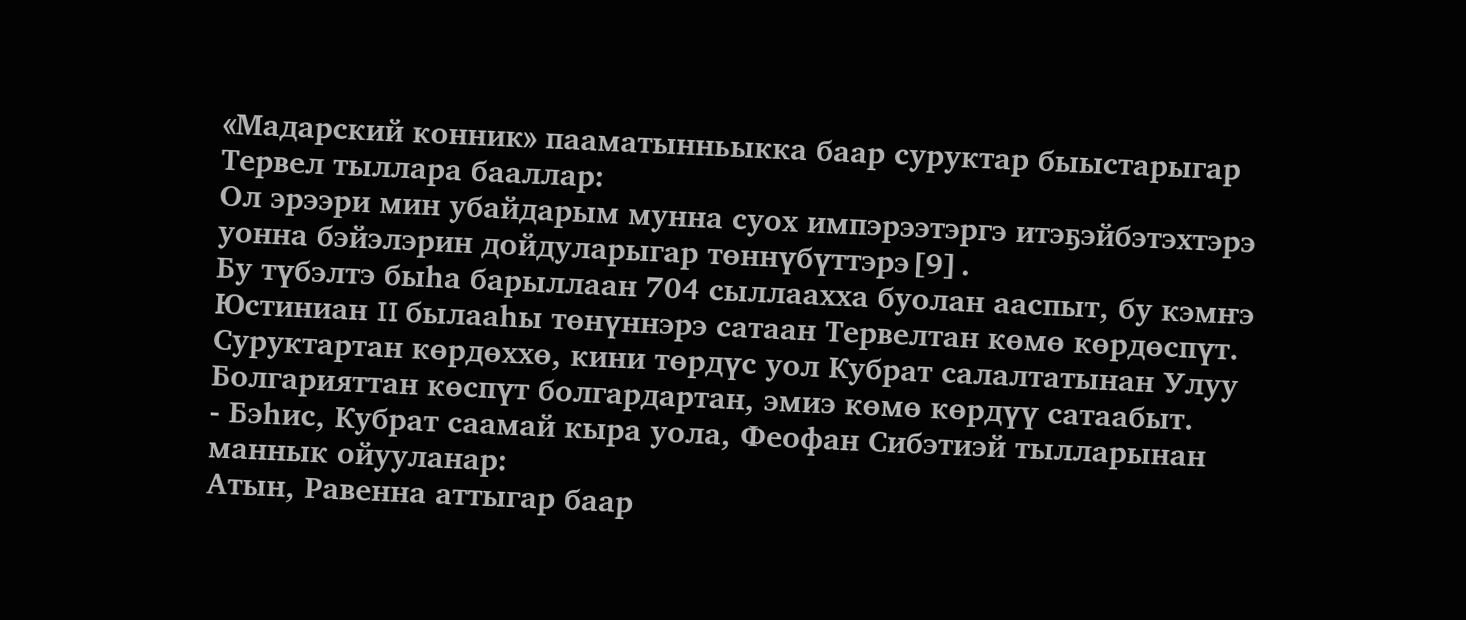«Мадарский конник» пааматынньыкка баар суруктар быыстарыгар Тервел тыллара бааллар:
Ол эрээри мин убайдарым мунна суох импэрээтэргэ итэҕэйбэтэхтэрэ уонна бэйэлэрин дойдуларыгар төннүбүттэрэ[9].
Бу түбэлтэ быһа барыллаан 704 сыллаахха буолан ааспыт, бу кэмҥэ Юстиниан II былааһы төнүннэрэ сатаан Тервелтан көмө көрдөспүт. Суруктартан көрдөххө, кини төрдүс уол Кубрат салалтатынан Улуу Болгарияттан көспүт болгардартан, эмиэ көмө көрдүү сатаабыт.
- Бэһис, Кубрат саамай кыра уола, Феофан Сибэтиэй тылларынан маннык ойууланар:
Атын, Равенна аттыгар баар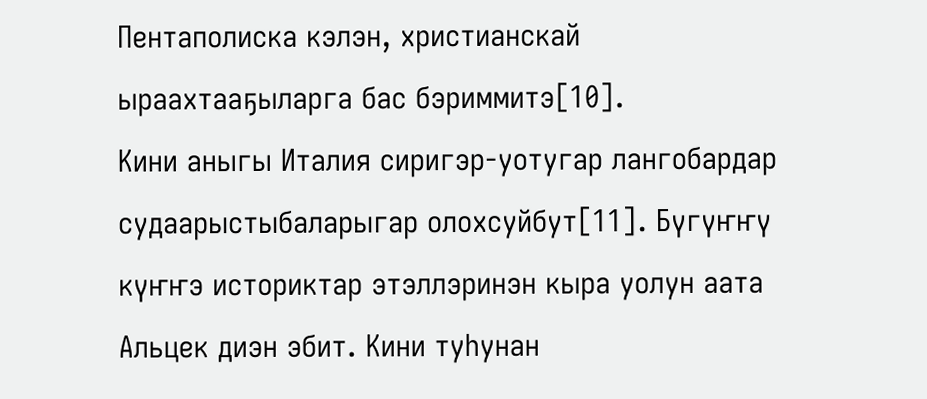Пентаполиска кэлэн, христианскай ыраахтааҕыларга бас бэриммитэ[10].
Кини аныгы Италия сиригэр-уотугар лангобардар судаарыстыбаларыгар олохсуйбут[11]. Бүгүҥҥү күҥҥэ историктар этэллэринэн кыра уолун аата Альцек диэн эбит. Кини туһунан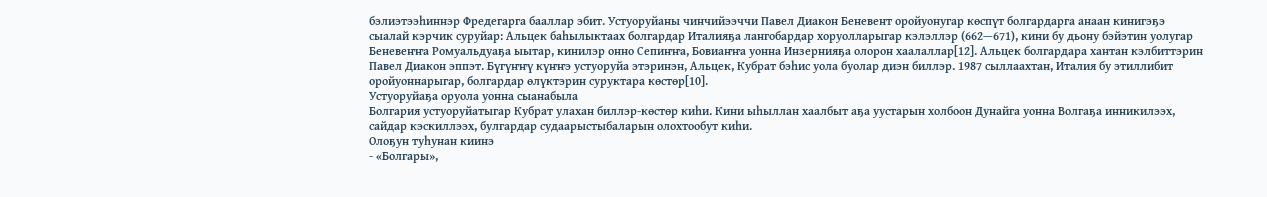бэлиэтээһиннэр Фредегарга бааллар эбит. Устуоруйаны чинчийээччи Павел Диакон Беневент оройуонугар көспүт болгардарга анаан кинигэҕэ сыалай кэрчик суруйар: Альцек баһылыктаах болгардар Италияҕа лангобардар хоруолларыгар кэлэллэр (662—671), кини бу дьону бэйэтин уолугар Беневеҥҥа Ромуальдуаҕа ыытар, кинилэр онно Сепиҥҥа, Бовиаҥҥа уонна Инзернияҕа олорон хаалаллар[12]. Альцек болгардара хантан кэлбиттэрин Павел Диакон эппэт. Бүгүҥҥү күҥҥэ устуоруйа этэринэн, Альцек, Кубрат бэһис уола буолар диэн биллэр. 1987 сыллаахтан, Италия бу этиллибит оройуоннарыгар, болгардар өлүктэрин суруктара көстөр[10].
Устуоруйаҕа оруола уонна сыанабыла
Болгария устуоруйатыгар Кубрат улахан биллэр-көстөр киһи. Кини ыһыллан хаалбыт аҕа уустарын холбоон Дунайга уонна Волгаҕа инникилээх, сайдар кэскиллээх, булгардар судаарыстыбаларын олохтообут киһи.
Олоҕун туһунан киинэ
- «Болгары»,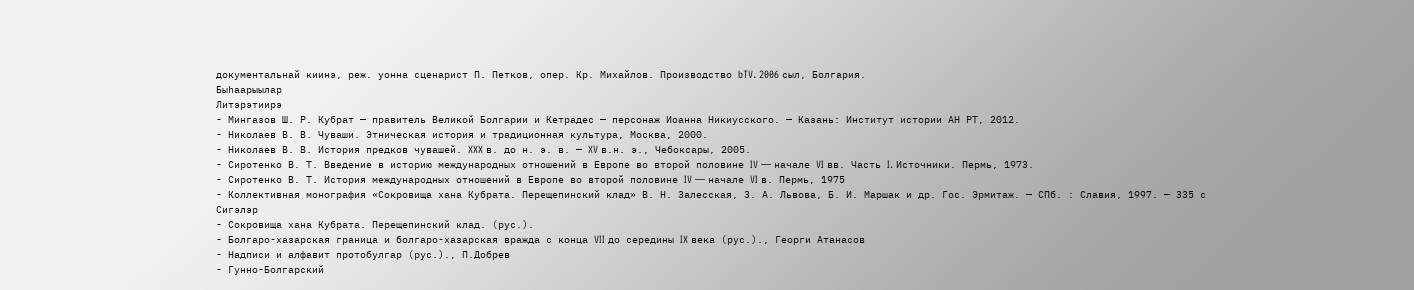документальнай киинэ, реж. уонна сценарист П. Петков, опер. Кр. Михайлов. Производство bTV. 2006 сыл, Болгария.
Быһаарыылар
Литэрэтиирэ
- Мингазов Ш. Р. Кубрат — правитель Великой Болгарии и Кетрадес — персонаж Иоанна Никиусского. — Казань: Институт истории АН РТ, 2012.
- Николаев В. В. Чуваши. Этническая история и традиционная культура, Москва, 2000.
- Николаев В. В. История предков чувашей. XXX в. до н. э. в. — XV в.н. э., Чебоксары, 2005.
- Сиротенко В. Т. Введение в историю международных отношений в Европе во второй половине IV — начале VI вв. Часть I. Источники. Пермь, 1973.
- Сиротенко В. Т. История международных отношений в Европе во второй половине IV — начале VI в. Пермь, 1975
- Коллективная монография «Сокровища хана Кубрата. Перещепинский клад» В. Н. Залесская, З. А. Львова, Б. И. Маршак и др. Гос. Эрмитаж. — СПб. : Славия, 1997. — 335 с
Сигэлэр
- Сокровища хана Кубрата. Перещепинский клад. (рус.).
- Болгаро-хазарская граница и болгаро-хазарская вражда с конца VII до середины IX века (рус.)., Георги Атанасов
- Надписи и алфавит протобулгар (рус.)., П.Добрев
- Гунно-Болгарский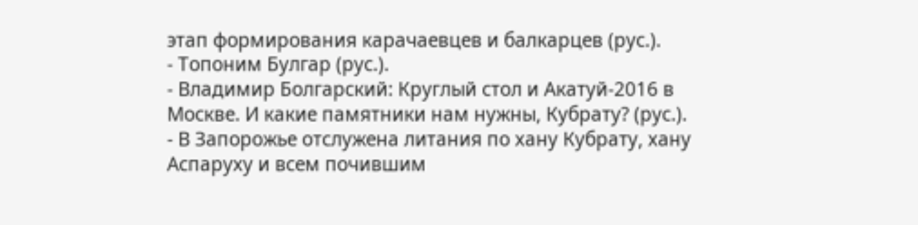этап формирования карачаевцев и балкарцев (рус.).
- Топоним Булгар (рус.).
- Владимир Болгарский: Круглый стол и Акатуй-2016 в Москве. И какие памятники нам нужны, Кубрату? (рус.).
- В Запорожье отслужена литания по хану Кубрату, хану Аспаруху и всем почившим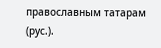православным татарам (рус.).